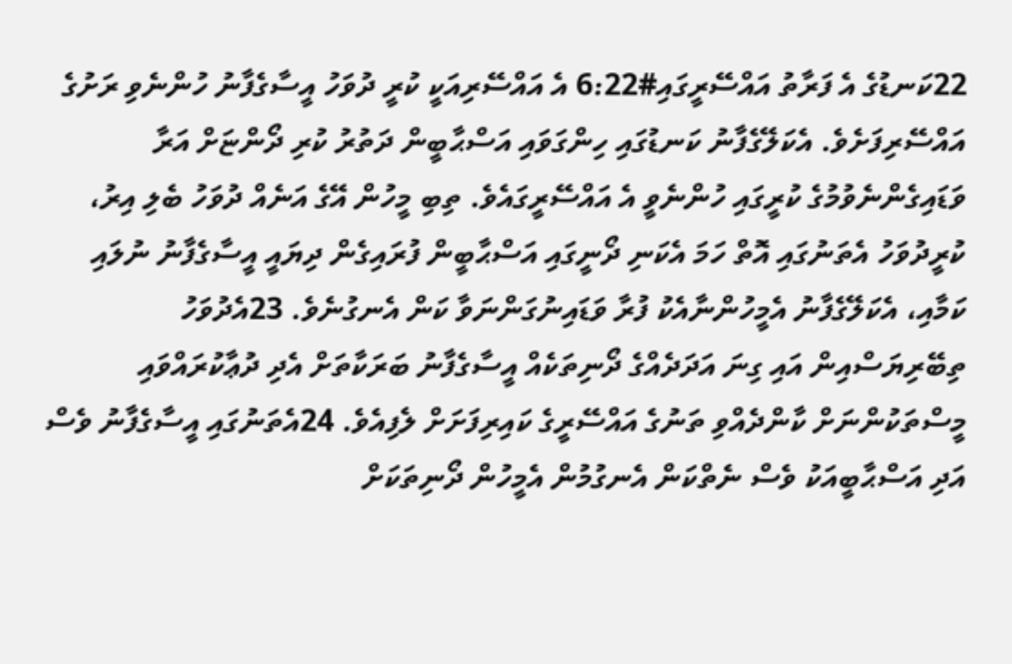22ކަނޑުގެ އެ ފަރާތު އައްސޭރީގައި#6:22 އެ އައްސޭރިއަކީ ކުރީ ދުވަހު އީސާގެފާނު ހުންނެވި ރަށުގެ އައްސޭރިފަށެވެ. އެކަލޭގެފާނު ކަނޑުގައި ހިންގަވައި އަސްޙާބީން ދަތުރު ކުރި ދޯންޏަށް އަރާ ވަޑައިގެންނެވުމުގެ ކުރީގައި ހުންނެވީ އެ އައްސޭރީގައެވެ. ތިބި މީހުން އޭގެ އަނެއް ދުވަހު ބެލި އިރު، ކުރީދުވަހު އެތަނުގައި އޮތް ހަމަ އެކަނި ދޯނީގައި އަސްޙާބީން ފުރައިގެން ދިޔައީ އީސާގެފާނު ނުލައި ކަމާއި، އެކަލޭގެފާނު އެމީހުންނާއެކު ފުރާ ވަޑައިނުގަންނަވާ ކަން އެނގުނެވެ. 23އެދުވަހު ތިބޭރިޔަސްއިން އައި ގިނަ އަދަދެއްގެ ދޯނިތަކެއް އީސާގެފާނު ބަރަކާތަށް އެދި ދުޢާކުރައްވައި މީސްތަކުންނަށް ކާންދެއްވި ތަނުގެ އައްސޭރީގެ ކައިރިފަށަށް ލެފިއެވެ. 24އެތަނުގައި އީސާގެފާނު ވެސް އަދި އަސްޙާބީއަކު ވެސް ނެތްކަން އެނގުމުން އެމީހުން ދޯނިތަކަށް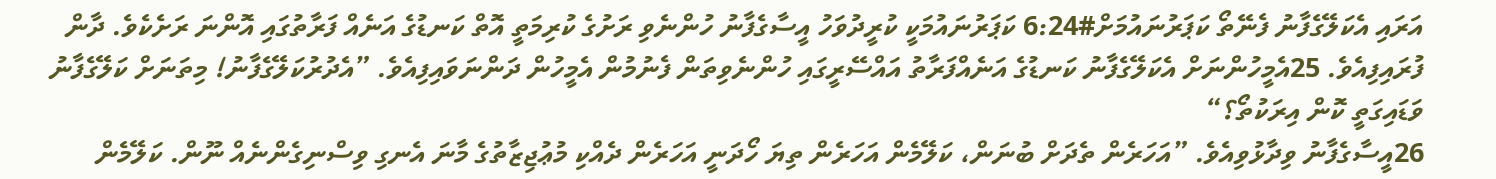އަރައި އެކަލޭގެފާނު ފެނޭތޯ ކަޕަރުނައުމަށް#6:24 ކަޕަރުނައުމަކީ ކުރީދުވަހު އީސާގެފާނު ހުންނެވި ރަށުގެ ކުރިމަތީ އޮތް ކަނޑުގެ އަނެއް ފަރާތުގައި އޮންނަ ރަށެކެވެ. ދާން ފުރައިފިއެވެ. 25އެމީހުންނަށް އެކަލޭގެފާނު ކަނޑުގެ އަނެއްފަރާތު އައްސޭރީގައި ހުންނެވިތަން ފެނުމުން އެމީހުން ދަންނަވައިފިއެވެ. ”އެދުރުކަލޭގެފާނު! މިތަނަށް ކަލޭގެފާނު ވަޑައިގަތީ ކޮން އިރަކުތޯ؟“
26އީސާގެފާނު ވިދާޅުވިއެވެ. ”އަހަރެން ތެދަށް ބުނަން، ކަލޭމެން އަހަރެން ތިޔަ ހޯދަނީ އަހަރެން ދެއްކި މުޢުޖިޒާތުގެ މާނަ އެނގި ވިސްނިގެންނެއް ނޫން. ކަލޭމެން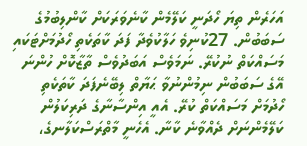އަހަރެން ތިޔަ ހޯދަނީ ކަލޭމެން ކާނެވަރަކަށް ކާންލިބުމުގެ ސަބަބުން. 27ކުނިވެ ހަލާކުވެދާ ފަދަ ކާތަކެތި ހޯދުމަށްޓަކައި މަސައްކަތް ނުކުރޭ. ނަމަވެސް އަބަދުވެސް ތާޒާކޮށް ހުންނަ އޭގެ ސަބަބުން ނިމުންނުވާ ޙަޔާތް ލިބޭނެފަދަ ކާތަކެތި ހޯދުމަށް މަސައްކަތް ކުރޭ. އެއީ އިންސާނާގެ ދަރިކަލުން ކަލޭމެންނަށް ދެއްވާނެ ކާނާ. އެހެނީ މާތްރަސްކަލާނގެ،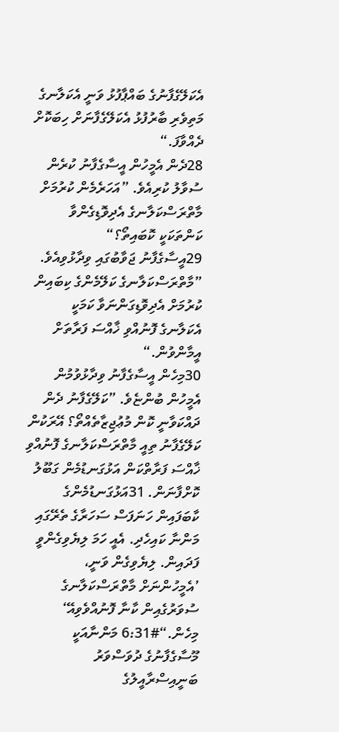އެކަލޭގެފާނުގެ ބައްޕާފުޅު ވަނީ އެކަލާނގެ މަތިވެރި ބާރުފުޅު އެކަލޭގެފާނަށް ހިބަކޮށް ދެއްވާފަ.“
28ދެން އެމީހުން އީސާގެފާނު ކުރެން ސުވާލު ކުރިއެވެ. ”އަހަރެމެން ކުރުމަށް މާތްރަސްކަލާނގެ އެދިވޮޑިގެންވާ ކަންތަކަކީ ކޮބައިތޯ؟“
29އީސާގެފާނު ޖަވާބުގައި ވިދާޅުވިއެވެ. ”މާތްރަސްކަލާނގެ ކަލޭމެންގެ ކިބައިން ކުރުމަށް އެދިވޮޑިގަންނަވާ ކަމަކީ އެކަލާނގެ ފޮނުއްވި ޚާއްސަ ފަރާތަށް އީމާންވުން.“
30މިހެން އީސާގެފާނު ވިދާޅުވުމުން އެމީހުން ބުންޏެވެ. ”ކަލޭގެފާނު ދެން ދައްކަވާނީ ކޮން މުޢުޖިޒާތެއްތޯ؟ އޭރަކުން ކަލޭގެފާނު ތިއީ މާތްރަސްކަލާނގެ ފޮނުއްވި ޚާއްސަ ފަރާތްކަން އަޅުގަނޑުމެން ގަބޫލު ކޮށްފާނަން. 31އަޅުގަނޑުމެންގެ ކާބަފައިން ހަނަފަސް ސަހަރާގެ ތެރޭގައި މަންނާ ކައިހެދި. އެއީ ހަމަ ލިޔެވިގެންވީ ފަދައިން. ލިޔެވިގެން ވަނީ، ’އެމީހުންނަށް މާތްރަސްކަލާނގެ ސުވަރުގެއިން ކާނާ ފޮނުއްވެވިއޭ‘ މިހެން.“#6:31 މަންނާއަކީ މޫސާގެފާނުގެ ދުވަސްވަރު ބަނީއިސްރާއީލުގެ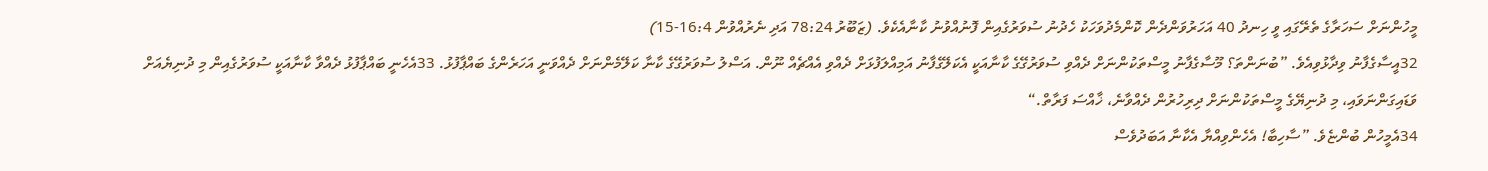މީހުންނަށް ސަހަރާގެ ތެރޭގައި ވީ ހިނދު 40 އަހަރުވަންދެން ކޮންމެދުވަހަކު ހެދުނު ސުވަރުގެއިން ފޮނުއްވުނު ކާނާއެކެވެ. (ޒަބޫރު 78:24 އަދި ނެރުއްވުން 16:4-15)
32އީސާގެފާނު ވިދާޅުވިއެވެ. ”ބުނަންތަ؟ މޫސާގެފާނު މީސްތަކުންނަށް ދެއްވި ސުވަރުގޭގެ ކާނާއަކީ އެކަލޭގެފާނު އަމިއްލަފުޅަށް ދެއްވި އެއްޗެއް ނޫން. އަސްލު ސުވަރުގޭގެ ކާނާ ކަލޭމެންނަށް ދެއްވަނީ އަހަރެންގެ ބައްޕާފުޅު. 33އެހެނީ ބައްޕާފުޅު ދެއްވާ ކާނާއަކީ ސުވަރުގެއިން މި ދުނިޔެއަށް ވަޑައިގަންނަވައި، މި ދުނިޔޭގެ މީސްތަކުންނަށް ދިރިހުރުން ދެއްވާނެ، ޚާއްސަ ފަރާތް.“
34އެމީހުން ބުންޏެވެ. ”ސާހިބާ! އެހެންވިއްޔާ އެކާނާ އަބަދުވެސް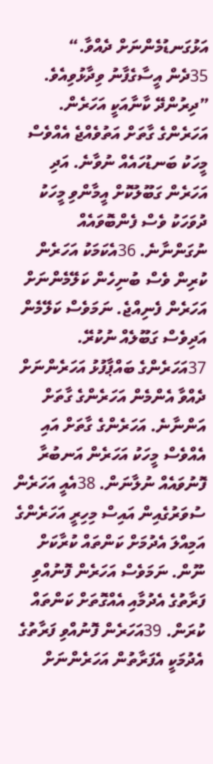އަޅުގަނޑުމެންނަށް ދެއްވާ.“
35ދެން އީސާގެފާނު ވިދާޅުވިއެވެ. ”ދިރުންދޭ ކާނާއަކީ އަހަރެން. އަހަރެންގެ ގާތަށް އަތުވެއްޖެ އެއްވެސް މީހަކު ބަނޑުހައެއް ނުވާނެ. އަދި އަހަރެން ގަބޫލުކޮށް އީމާންވި މީހަކު ދުވަހަކު ވެސް ފެންބޮވައެއް ނުގަންނާނެ. 36އެކަމަކު އަހަރެން ކުރިން ވެސް ބުނިހެން ކަލޭމެންނަށް އަހަރެން ފެނިއްޖެ. ނަމަވެސް ކަލޭމެން އަދިވެސް ގަބޫލެއް ނުކުރޭ. 37އަހަރެންގެ ބައްޕާފުޅު އަހަރެންނަށް ދެއްވާ އެންމެން އަހަރެންގެ ގާތަށް އަންނާނެ. އަހަރެންގެ ގާތަށް އައި އެއްވެސް މީހަކު އަހަރެން އަނބުރާ ފޮނުވައެއް ނުލާނަން. 38އެއީ އަހަރެން ސުވަރުގެއިން އައިސް މިހިރީ އަހަރެންގެ އަމިއްލަ އެދުމަށް ކަންތައް ކުރާކަށް ނޫން. ނަމަވެސް އަހަރެން ފޮނުއްވި ފަރާތުގެ އެދުމާއި އެއްގޮތަށް ކަންތައް ކުރަން. 39އަހަރެން ފޮނުއްވި ފަރާތުގެ އެދުމަކީ އެފަރާތުން އަހަރެންނަށް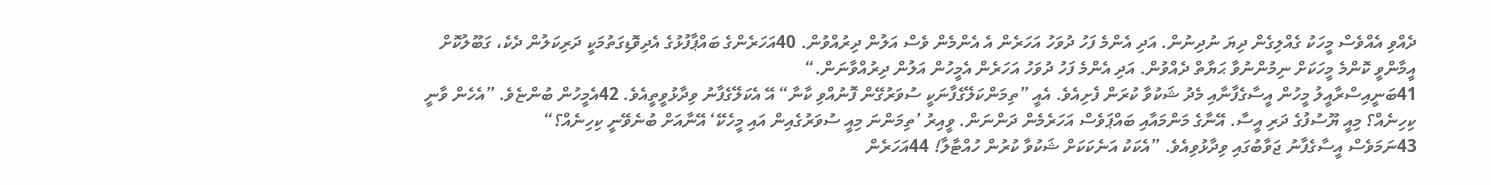ދެއްވި އެއްވެސް މީހަކު ގެއްލިގެން ދިޔަ ނުދިނުން. އަދި އެންމެ ފަހު ދުވަހު އަހަރެން އެ އެންމެން ވެސް އަލުން ދިރުއްވުން. 40އަހަރެންގެ ބައްޕާފުޅުގެ އެދިވޮޑިގަތުމަކީ ދަރިކަލުން ދެކެ، ގަބޫލުކޮށް އީމާންވީ ކޮންމެ މީހަކަށް ނިމުންނުވާ ޙަޔާތް ދެއްވުން. އަދި އެންމެ ފަހު ދުވަހު އަހަރެން އެމީހުން އަލުން ދިރުއްވާނަން.“
41ބަނީއިސްރާއީލު މީހުން އީސާގެފާނާއި މެދު ޝަކުވާ ކުރަން ފެށިއެވެ. އެއީ ”ތިމަންކަލޭގެފާނަކީ ސުވަރުގޭން ފޮނުއްވި ކާނާ“ އޭ އެކަލޭގެފާނު ވިދާޅުވީތީއެވެ. 42އެމީހުން ބުންޏެވެ. ”އެހެން ވާނީ ކިހިނެއް؟ މިއީ ޔޫސުފުގެ ދަރި އީސާ. އޭނާގެ މަންމައާއި ބައްޕަވެސް އަހަރެމެން ދަންނަން. ވީއިރު ’ތިމަންނަ މިއީ ސުވަރުގެއިން އައި މީހެކޭ‘ އޭނާއަށް ބުނެވޭނީ ކިހިނެއް؟“
43ނަމަވެސް އީސާގެފާނު ޖަވާބުގައި ވިދާޅުވިއެވެ. ”އެކަކު އަނެކަކަށް ޝަކުވާ ކުރުން ހުއްޓާލާ! 44އަހަރެން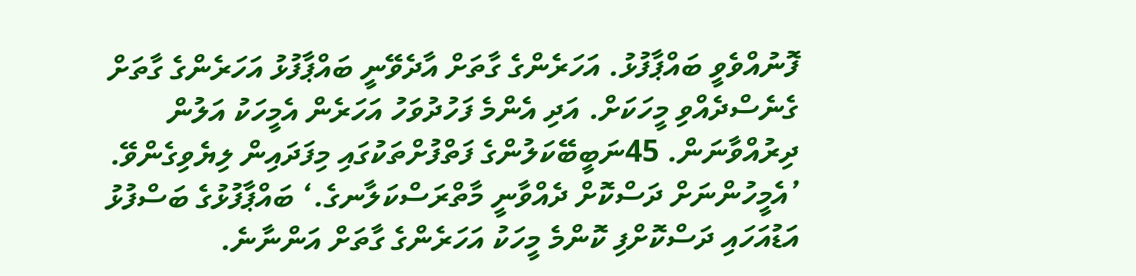ފޮނުއްވެވީ ބައްޕާފުޅު. އަހަރެންގެ ގާތަށް އާދެވޭނީ ބައްޕާފުޅު އަހަރެންގެ ގާތަށް ގެނެސްދެއްވި މީހަކަށް. އަދި އެންމެ ފަހުދުވަހު އަހަރެން އެމީހަކު އަލުން ދިރުއްވާނަން. 45ނަބީބޭކަލުންގެ ފަތްފުށްތަކުގައި މިފަދައިން ލިޔެވިގެންވޭ. ’އެމީހުންނަށް ދަސްކޮށް ދެއްވާނީ މާތްރަސްކަލާނގެ.‘ ބައްޕާފުޅުގެ ބަސްފުޅު އަޑުއަހައި ދަސްކޮށްފި ކޮންމެ މީހަކު އަހަރެންގެ ގާތަށް އަންނާނެ.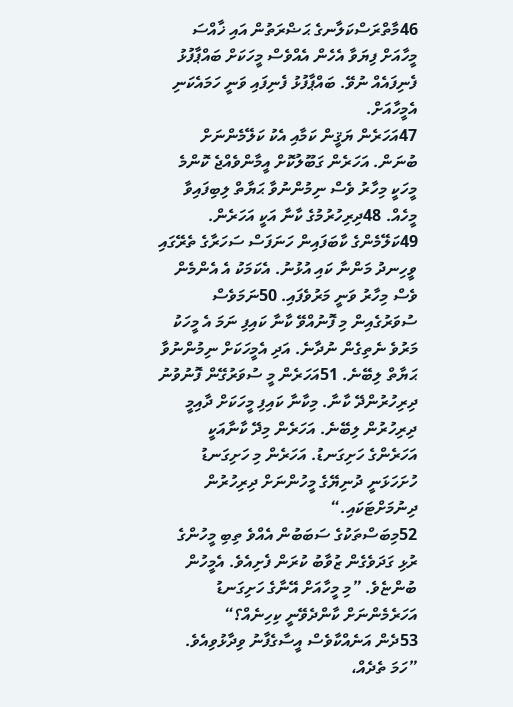46މާތްރަސްކަލާނގެ ޙަޟްރަތުން އައި ޚާއްސަ މީހާއަށް ފިޔަވާ އެހެން އެއްވެސް މީހަކަށް ބައްޕާފުޅު ފެނިފައެއް ނުވޭ. ބައްޕާފުޅު ފެނިފައި ވަނީ ހަމައެކަނި އެމީހާއަށް.
47އަހަރެން ޔަޤީން ކަމާއި އެކު ކަލޭމެންނަށް ބުނަން. އަހަރެން ގަބޫލުކޮށް އީމާންވެއްޖެ ކޮންމެ މީހަކީ މިހާރު ވެސް ނިމުންނުވާ ޙަޔާތް ލިބިފައިވާ މީހެއް. 48ދިރިހުރުމުގެ ކާނާ އަކީ އަހަރެން. 49ކަލޭމެންގެ ކާބަފައިން ހަނަފަސް ސަހަރާގެ ތެރޭގައި ވީހިނދު މަންނާ ކައި އުޅުނު. އެކަމަކު އެ އެންމެން ވެސް މިހާރު ވަނީ މަރުވެފައި. 50ނަމަވެސް ސުވަރުގެއިން މި ފޮނުއްވޭ ކާނާ ކައިފި ނަމަ އެ މީހަކު މަރުވެ ނެތިގެން ނުދާނެ. އަދި އެމީހަކަށް ނިމުންނުވާ ޙަޔާތް ލިބޭނެ. 51އަހަރެން މީ ސުވަރުގޭން ފޮނުވުނު ދިރިހުރުންދޭ ކާނާ. މިކާނާ ކައިފި މީހަކަށް ދާއިމީ ދިރިހުރުން ލިބޭނެ. އަހަރެން މިދޭ ކާނާއަކީ އަހަރެންގެ ހަށިގަނޑު. އަހަރެން މި ހަށިގަނޑު ހުށަހަޅަނީ ދުނިޔޭގެ މީހުންނަށް ދިރިހުރުން ދިނުމަށްޓަކައި.“
52މިބަސްތަކުގެ ސަބަބުން އެއްވެ ތިބި މީހުންގެ ރުޅި ގަދަވެގެން ޒުވާބު ކުރަން ފެށިއެވެ. އެމީހުން ބުންޏެވެ. ”މި މީހާއަށް އޭނާގެ ހަށިގަނޑު އަހަރެމެންނަށް ކާންދެވޭނީ ކިހިނެއް؟“
53ދެން އަނެއްކާވެސް އީސާގެފާނު ވިދާޅުވިއެވެ. ”ހަމަ ތެދެއް،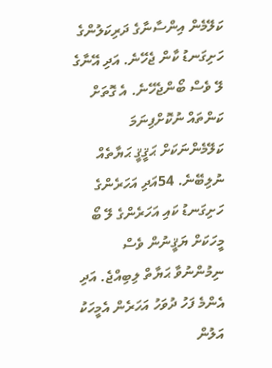ކަލޭމެން އިންސާނާގެ ދަރިކަލުންގެ ހަށިގަނޑު ކާން ޖެހޭނެ. އަދި އޭނާގެ ލޭ ވެސް ބޯންޖެހޭނެ. އެ ގޮތަށް ކަންތައް ނުކޮށްފިނަމަ ކަލޭމެންނަކަށް ޙަޤީޤީ ޙަޔާތެއް ނުލިބޭނެ. 54އަދި އަހަރެންގެ ހަށިގަނޑު ކައި އަހަރެންގެ ލޭ ބޯ މީހަކަށް ޔަޤީނުން ވެސް ނިމުންނުވާ ޙަޔާތް ލިބިއްޖެ. އަދި އެންމެ ފަހު ދުވަހު އަހަރެން އެމީހަކު އަލުން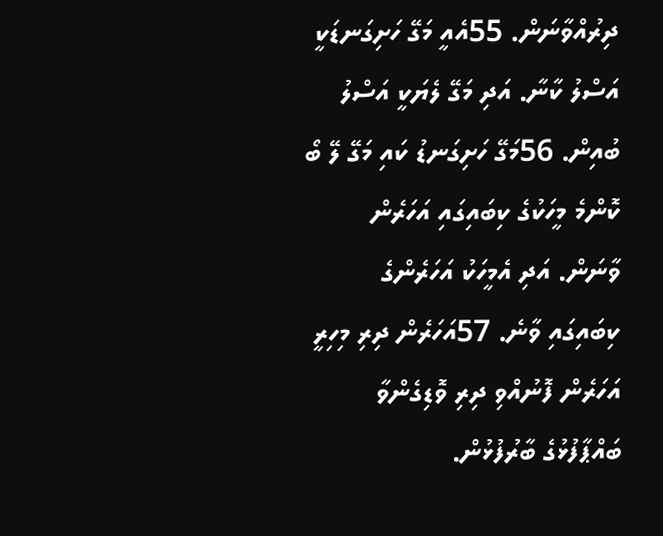ދިރުއްވާނަން. 55އެއީ މަގޭ ހަށިގަނޑަކީ އަސްލު ކާނާ. އަދި މަގޭ ލެޔަކީ އަސްލު ބުއިން. 56މަގޭ ހަށިގަނޑު ކައި މަގޭ ލޭ ބޯ ކޮންމެ މީހަކުގެ ކިބައިގައި އަހަރެން ވާނަން. އަދި އެމީހަކު އަހަރެންގެ ކިބައިގައި ވާނެ. 57އަހަރެން ދިރި މިހިރީ އަހަރެން ފޮނުއްވި ދިރި ވޮޑިގެންވާ ބައްޕާފުޅުގެ ބާރުފުޅުން.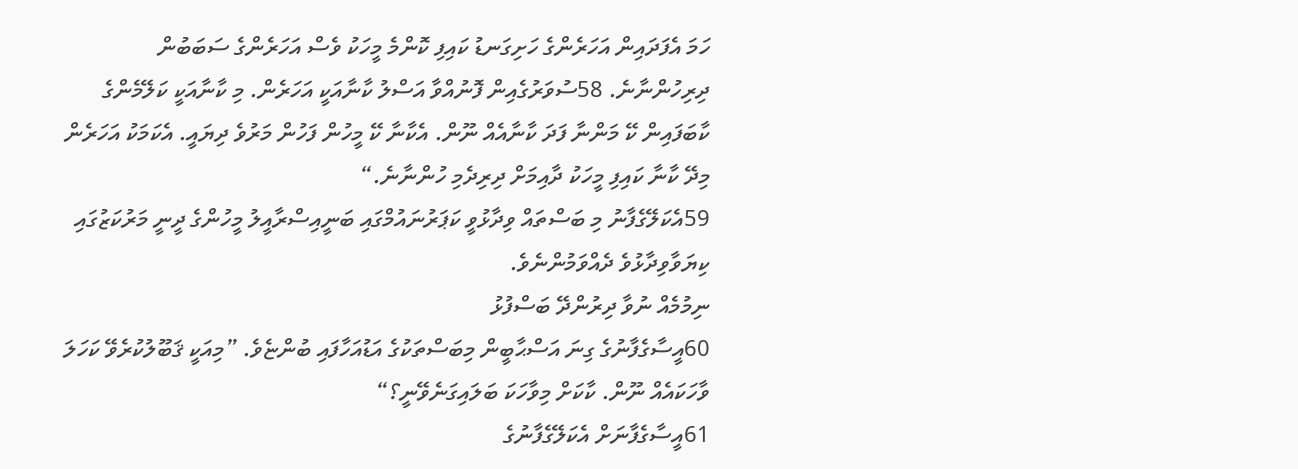ހަމަ އެފަދައިން އަހަރެންގެ ހަށިގަނޑު ކައިފި ކޮންމެ މީހަކު ވެސް އަހަރެންގެ ސަބަބުން ދިރިހުންނާނެ. 58ސުވަރުގެއިން ފޮނުއްވާ އަސްލު ކާނާއަކީ އަހަރެން. މި ކާނާއަކީ ކަލޭމެންގެ ކާބަފައިން ކޭ މަންނާ ފަދަ ކާނާއެއް ނޫން. އެކާނާ ކޭ މީހުން ފަހުން މަރުވެ ދިޔައީ. އެކަމަކު އަހަރެން މިދޭ ކާނާ ކައިފި މީހަކު ދާއިމަށް ދިރިދެމި ހުންނާނެ.“
59އެކަލޭގެފާނު މި ބަސްތައް ވިދާޅުވީ ކަޕަރުނައުމްގައި ބަނީއިސްރާއީލު މީހުންގެ ދީނީ މަރުކަޒުގައި ކިޔަވާވިދާޅުވެ ދެއްވަމުންނެވެ.
ނިމުމެއް ނުވާ ދިރުންދޭ ބަސްފުޅު
60އީސާގެފާނުގެ ގިނަ އަސްޙާބީން މިބަސްތަކުގެ އަޑުއަހާފައި ބުންޏެވެ. ”މިއަކީ ޤަބޫލުކުރެވޭ ކަހަލަ ވާހަކައެއް ނޫން. ކާކަށް މިވާހަކަ ބަލައިގަނެވޭނީ؟“
61އީސާގެފާނަށް އެކަލޭގެފާނުގެ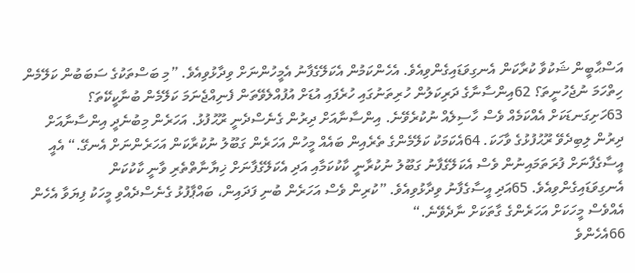އަސްޙާބީން ޝަކުވާ ކުރާކަން އެނގިވަޑައިގެންވިއެވެ. އެހެންކަމުން އެކަލޭގެފާނު އެމީހުންނަށް ވިދާޅުވިއެވެ. ”މި ބަސްތަކުގެ ސަބަބުން ކަލޭމެން ހިތްހަމަ ނުޖެހުނީތަ؟ 62އިންސާނާގެ ދަރިކަލުން ހުރިތަނުގައި ހުރެފައި އުޑަށް އުފުއްލެވޭތަން ފެނިއްޖެނަމަ ކަލޭމެން ބުނާކީކޭތަ؟ 63ހަށިގަނޑަކަށް އެއްކަމެއް ވެސް ހާސިލެއް ނުކުރެވޭނެ. އިންސާނާއަށް ދިރުން ގެނެސްދެނީ ރޫޙުފުޅު. އަހަރެން މިބުނެދީ އިންސާނާއަށް ދިރުން ލިބިދެވޭ ރޫޙުފުޅުގެ ވާހަކަ. 64އެކަމަކު ކަލޭމެންގެ ތެރެއިން ބައެއް މީހުން އަހަރެން ގަބޫލު ނުކުރާކަން އަހަރެންނަށް އެނގޭ.“ އެއީ އީސާގެފާނަށް ފުރަތަމައިނުން ވެސް އެކަލޭގެފާނު ގަބޫލު ނުކުރާނީ ކާކުކަމާއި އަދި އެކަލޭގެފާނަށް ޚިޔާނާތްތެރި ވާނީ ކާކުކަން އެނގިވަޑައިގެންވިއެވެ. 65އަދި އީސާގެފާނު ވިދާޅުވިއެވެ. ”ކުރިން ވެސް އަހަރެން ބުނި ފަދައިން، ބައްޕާފުޅު ގެނެސްދެއްވި މީހަކު ފިޔަވާ އެހެން އެއްވެސް މީހަކަށް އަހަރެންގެ ގާތަކަށް ނާދެވޭނެ.“
66އެހެންވެ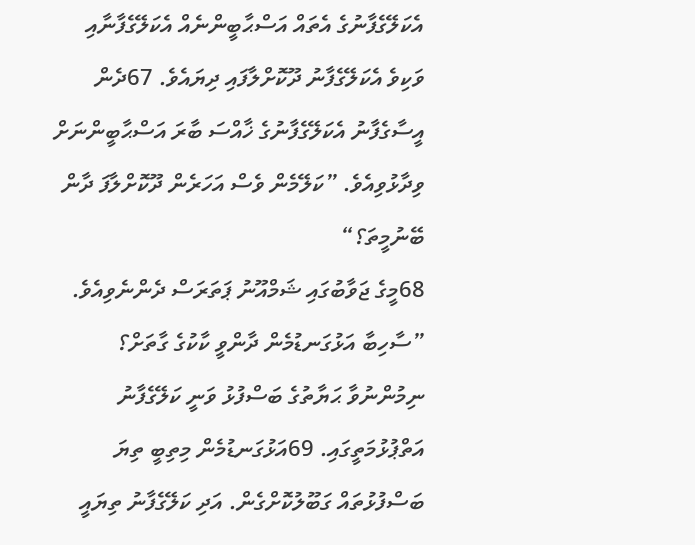އެކަލޭގެފާނުގެ އެތައް އަސްޙާބީންނެއް އެކަލޭގެފާނާއި ވަކިވެ އެކަލޭގެފާނު ދޫކޮށްލާފައި ދިޔައެވެ. 67ދެން އީސާގެފާނު އެކަލޭގެފާނުގެ ޚާއްސަ ބާރަ އަސްޙާބީންނަށް ވިދާޅުވިއެވެ. ”ކަލޭމެން ވެސް އަހަރެން ދޫކޮށްލާފަ ދާން ބޭނުމީތަ؟“
68މީގެ ޖަވާބުގައި ޝަމްއޫނު ޕަތަރަސް ދެންނެވިއެވެ. ”ސާހިބާ އަޅުގަނޑުމެން ދާންވީ ކާކުގެ ގާތަށް؟ ނިމުންނުވާ ޙަޔާތުގެ ބަސްފުޅު ވަނީ ކަލޭގެފާނު އަތްޕުޅުމަތީގައި. 69އަޅުގަނޑުމެން މިތިބީ ތިޔަ ބަސްފުޅުތައް ގަބޫލުކޮށްގެން. އަދި ކަލޭގެފާނު ތިޔައީ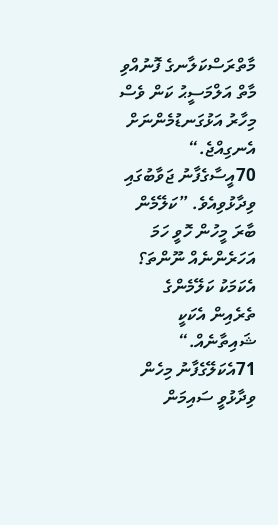މާތްރަސްކަލާނގެ ފޮނުއްވި މާތް އަލްމަސީޙު ކަން ވެސް މިހާރު އަޅުގަނޑުމެންނަށް އެނގިއްޖެ.“
70އީސާގެފާނު ޖަވާބުގައި ވިދާޅުވިއެވެ. ”ކަލޭމެން ބާރަ މީހުން ހޮވީ ހަމަ އަހަރެންނެއް ނޫންތަ؟ އެކަމަކު ކަލޭމެންގެ ތެރެއިން އެކަކީ ޝައިތާނެއް.“ 71އެކަލޭގެފާނު މިހެން ވިދާޅުވީ ސައިމަން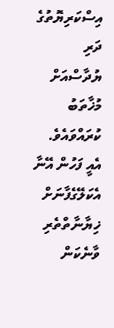އިސްކަރިޔޮތުގެ ދަރި ޔުދާސްއަށް މުޚާތަބު ކުރައްވައެވެ. އެއީ ފަހުން އޭނާ އެކަލޭގެފާނަށް ޚިޔާނާތްތެރި ވާނެކަން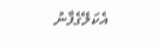އެކަލޭގެފާނު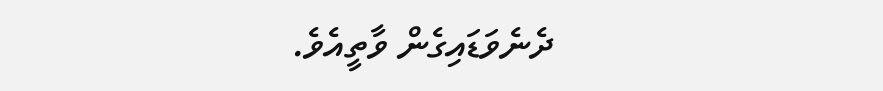ދެނެވަޑައިގެން ވާތީއެވެ.